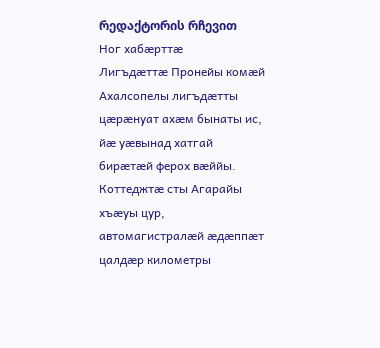რედაქტორის რჩევით
Ног хабæрттæ
Лигъдæттæ Пронейы комæй
Ахалсопелы лигъдæтты цæрæнуат ахæм бынаты ис, йæ уæвынад хатгай
бирæтæй ферох вæййы. Коттеджтæ сты Агарайы хъæуы цур,
автомагистралæй æдæппæт цалдæр километры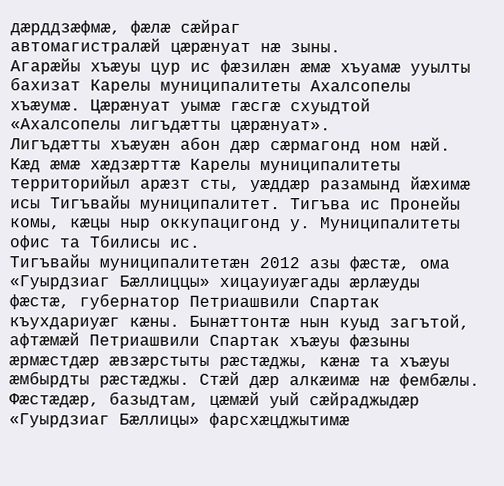дæрддзæфмæ, фæлæ сæйраг
автомагистралæй цæрæнуат нæ зыны.
Агарæйы хъæуы цур ис фæзилæн æмæ хъуамæ ууылты бахизат Карелы муниципалитеты Ахалсопелы хъæумæ. Цæрæнуат уымæ гæсгæ схуыдтой «Ахалсопелы лигъдæтты цæрæнуат».
Лигъдæтты хъæуæн абон дæр сæрмагонд ном нæй. Кæд æмæ хæдзæрттæ Карелы муниципалитеты территорийыл арæзт сты, уæддæр разамынд йæхимæ исы Тигъвайы муниципалитет. Тигъва ис Пронейы комы, кæцы ныр оккупацигонд у. Муниципалитеты офис та Тбилисы ис.
Тигъвайы муниципалитетæн 2012 азы фæстæ, ома «Гуырдзиаг Бæллиццы» хицауиуæгады æрлæуды фæстæ, губернатор Петриашвили Спартак къухдариуæг кæны. Бынæттонтæ нын куыд загътой, афтæмæй Петриашвили Спартак хъæуы фæзыны æрмæстдæр æвзæрстыты рæстæджы, кæнæ та хъæуы æмбырдты рæстæджы. Стæй дæр алкæимæ нæ фембæлы.
Фæстæдæр, базыдтам, цæмæй уый сæйраджыдæр «Гуырдзиаг Бæллицы» фарсхæцджытимæ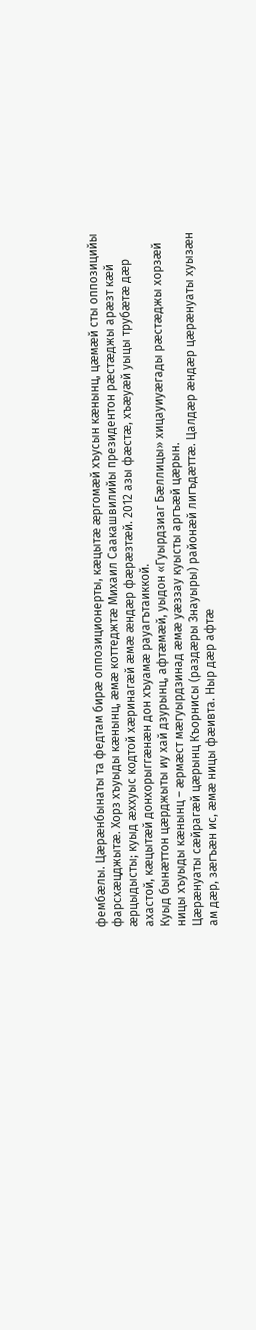фембæлы. Цæрæнбынаты та федтам бирæ оппозиционерты, кæцытæ æргомæй хъусын кæнынц, цæмæй сты оппозицийы фарсхæцджытæ. Хорз хъуыды кæнынц, æмæ коттеджтæ Михаил Саакашвилийы президентон рæстæджы арæзт кæй æрцыдысты; куыд æххуыс кодтой хæринагæй æмæ æндæр фæрæзтæй. 2012 азы фæстæ, хъæуæй уыцы трубæтæ дæр ахастой, кæцытæй донхорыггæнæн дон хъуамæ рауагътаиккой.
Куыд бынæттон цæрджыты иу хай дзурынц, афтæмæй, уыдон «Гуырдзиаг Бæллицы» хицауиуæгады рæстæджы хорзæй ницы хъуыды кæнынц – æрмæст мæгуырдзинад æмæ уæззау куысты аргъæй цæрын.
Цæрæнуаты сæйрагæй цæрынц Къорнисы (раздæры Знауыры) районæй лигъдæттæ. Цалдæр æндæр цæрæнуаты хуызæн ам дæр, зæгъæн ис, æмæ ницы фæивта. Ныр дæр афтæ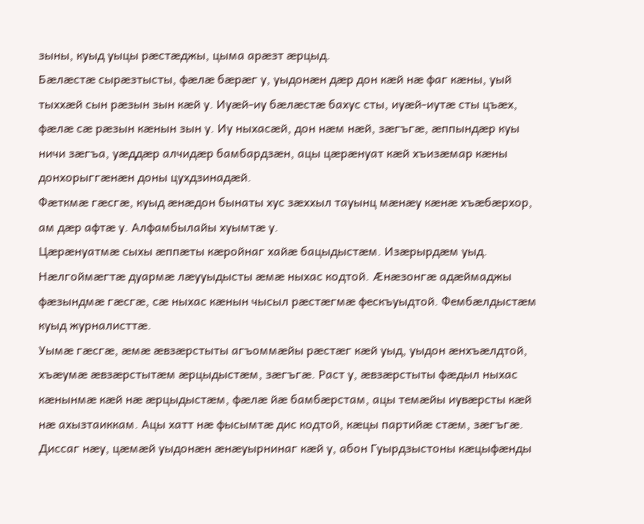зыны, куыд уыцы рæстæджы, цыма арæзт æрцыд.
Бæлæстæ сырæзтысты, фæлæ бæрæг у, уыдонæн дæр дон кæй нæ фаг кæны, уый тыххæй сын рæзын зын кæй у. Иуæй-иу бæлæстæ бахус сты, иуæй-иутæ сты цъæх, фæлæ сæ рæзын кæнын зын у. Иу ныхасæй, дон нæм нæй, зæгъгæ, æппындæр куы ничи зæгъа, уæддæр алчидæр бамбардзæн, ацы цæрæнуат кæй хъизæмар кæны донхорыггæнæн доны цухдзинадæй.
Фæткмæ гæсгæ, куыд æнæдон бынаты хус зæххыл тауынц мæнæу кæнæ хъæбæрхор, ам дæр афтæ у. Алфамбылайы хуымтæ у.
Цæрæнуатмæ сыхы æппæты кæройнаг хайæ бацыдыстæм. Изæрырдæм уыд. Нæлгоймæгтæ дуармæ лæууыдысты æмæ ныхас кодтой. Æнæзонгæ адæймаджы фæзындмæ гæсгæ, сæ ныхас кæнын чысыл рæстæгмæ фескъуыдтой. Фембæлдыстæм куыд журналисттæ.
Уымæ гæсгæ, æмæ æвзæрстыты агъоммæйы рæстæг кæй уыд, уыдон æнхъæлдтой, хъæумæ æвзæрстытæм æрцыдыстæм, зæгъгæ. Раст у, æвзæрстыты фæдыл ныхас кæнынмæ кæй нæ æрцыдыстæм, фæлæ йæ бамбæрстам, ацы темæйы иувæрсты кæй нæ ахызтаиккам. Ацы хатт нæ фысымтæ дис кодтой, кæцы партийæ стæм, зæгъгæ. Диссаг нæу, цæмæй уыдонæн æнæуырнинаг кæй у, абон Гуырдзыстоны кæцыфæнды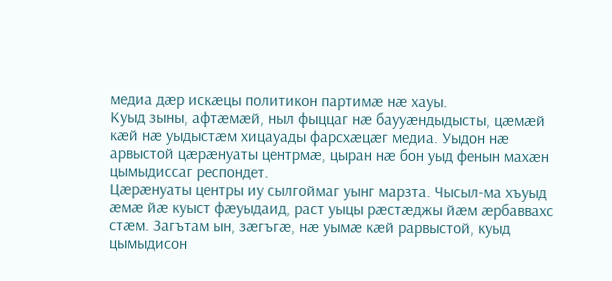медиа дæр искæцы политикон партимæ нæ хауы.
Куыд зыны, афтæмæй, ныл фыццаг нæ баууæндыдысты, цæмæй кæй нæ уыдыстæм хицауады фарсхæцæг медиа. Уыдон нæ арвыстой цæрæнуаты центрмæ, цыран нæ бон уыд фенын махæн цымыдиссаг респондет.
Цæрæнуаты центры иу сылгоймаг уынг марзта. Чысыл-ма хъуыд æмæ йæ куыст фæуыдаид, раст уыцы рæстæджы йæм æрбаввахс стæм. Загътам ын, зæгъгæ, нæ уымæ кæй рарвыстой, куыд цымыдисон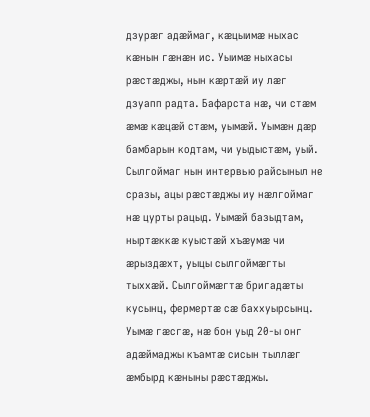дзурæг адæймаг, кæцыимæ ныхас кæнын гæнæн ис. Уыимæ ныхасы рæстæджы, нын кæртæй иу лæг дзуапп радта. Бафарста нæ, чи стæм æмæ кæцæй стæм, уымæй. Уымæн дæр бамбарын кодтам, чи уыдыстæм, уый.
Сылгоймаг нын интервью райсыныл не сразы, ацы рæстæджы иу нæлгоймаг нæ цурты рацыд. Уымæй базыдтам, ныртæккæ куыстæй хъæумæ чи æрыздæхт, уыцы сылгоймæгты тыххæй. Сылгоймæгтæ бригадæты кусынц, фермертæ сæ баххуырсынц. Уымæ гæсгæ, нæ бон уыд 20-ы онг адæймаджы къамтæ сисын тыллæг æмбырд кæныны рæстæджы.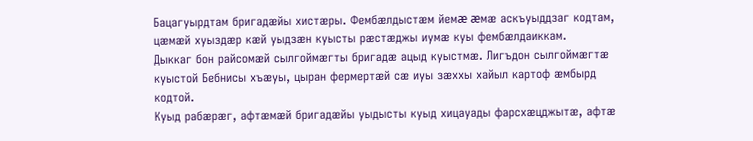Бацагуырдтам бригадæйы хистæры. Фембæлдыстæм йемæ æмæ аскъуыддзаг кодтам, цæмæй хуыздæр кæй уыдзæн куысты рæстæджы иумæ куы фембæлдаиккам.
Дыккаг бон райсомæй сылгоймæгты бригадæ ацыд куыстмæ. Лигъдон сылгоймæгтæ куыстой Бебнисы хъæуы, цыран фермертæй сæ иуы зæххы хайыл картоф æмбырд кодтой.
Куыд рабæрæг, афтæмæй бригадæйы уыдысты куыд хицауады фарсхæцджытæ, афтæ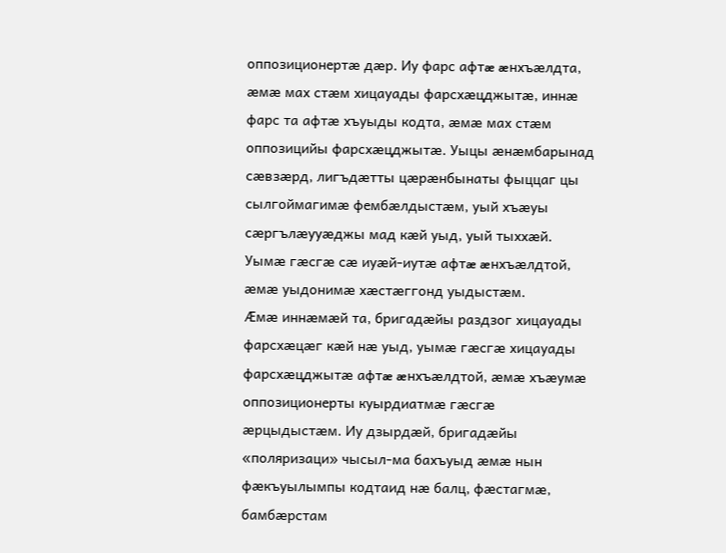оппозиционертæ дæр. Иу фарс афтæ æнхъæлдта, æмæ мах стæм хицауады фарсхæцджытæ, иннæ фарс та афтæ хъуыды кодта, æмæ мах стæм оппозицийы фарсхæцджытæ. Уыцы æнæмбарынад сæвзæрд, лигъдæтты цæрæнбынаты фыццаг цы сылгоймагимæ фембæлдыстæм, уый хъæуы сæргълæууæджы мад кæй уыд, уый тыххæй. Уымæ гæсгæ сæ иуæй-иутæ афтæ æнхъæлдтой, æмæ уыдонимæ хæстæггонд уыдыстæм.
Æмæ иннæмæй та, бригадæйы раздзог хицауады фарсхæцæг кæй нæ уыд, уымæ гæсгæ хицауады фарсхæцджытæ афтæ æнхъæлдтой, æмæ хъæумæ оппозиционерты куырдиатмæ гæсгæ æрцыдыстæм. Иу дзырдæй, бригадæйы «поляризаци» чысыл-ма бахъуыд æмæ нын фæкъуылымпы кодтаид нæ балц, фæстагмæ, бамбæрстам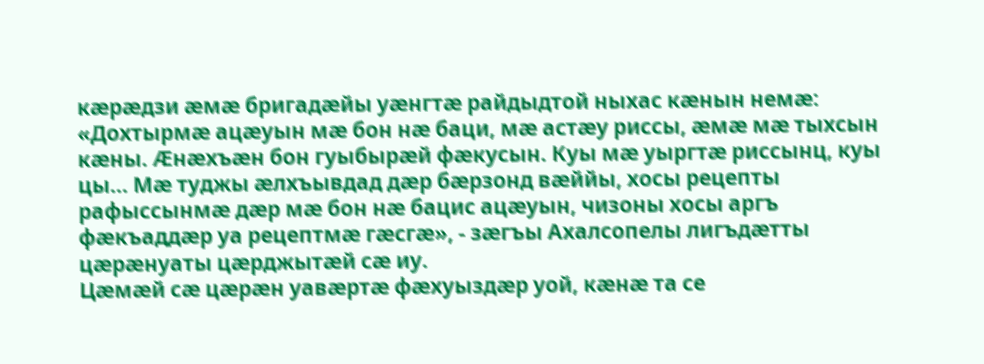кæрæдзи æмæ бригадæйы уæнгтæ райдыдтой ныхас кæнын немæ:
«Дохтырмæ ацæуын мæ бон нæ баци, мæ астæу риссы, æмæ мæ тыхсын кæны. Æнæхъæн бон гуыбырæй фæкусын. Куы мæ уыргтæ риссынц, куы цы… Мæ туджы æлхъывдад дæр бæрзонд вæййы, хосы рецепты рафыссынмæ дæр мæ бон нæ бацис ацæуын, чизоны хосы аргъ фæкъаддæр уа рецептмæ гæсгæ», - зæгъы Ахалсопелы лигъдæтты цæрæнуаты цæрджытæй сæ иу.
Цæмæй сæ цæрæн уавæртæ фæхуыздæр уой, кæнæ та се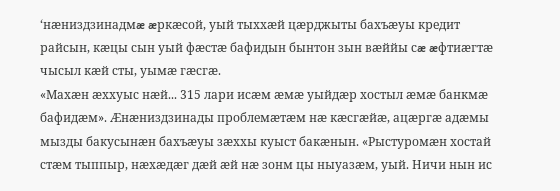‘нæниздзинадмæ æркæсой, уый тыххæй цæрджыты бахъæуы кредит райсын, кæцы сын уый фæстæ бафидын бынтон зын вæййы сæ æфтиæгтæ чысыл кæй сты, уымæ гæсгæ.
«Махæн æххуыс нæй... 315 лари исæм æмæ уыйдæр хостыл æмæ банкмæ бафидæм». Æнæниздзинады проблемæтæм нæ кæсгæйæ, ацæргæ адæмы мызды бакусынæн бахъæуы зæххы куыст бакæнын. «Рыстуромæн хостай стæм тыппыр, нæхæдæг дæй æй нæ зонм цы ныуазæм, уый. Ничи нын ис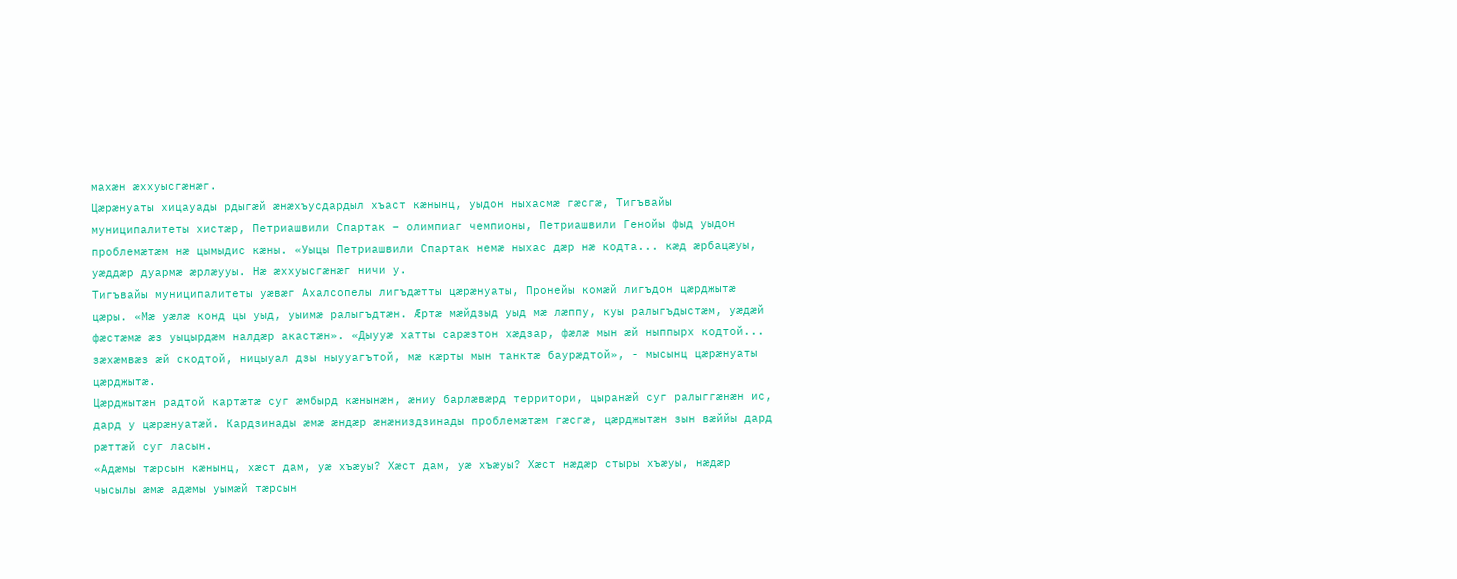махæн æххуысгæнæг.
Цæрæнуаты хицауады рдыгæй æнæхъусдардыл хъаст кæнынц, уыдон ныхасмæ гæсгæ, Тигъвайы муниципалитеты хистæр, Петриашвили Спартак – олимпиаг чемпионы, Петриашвили Генойы фыд уыдон проблемæтæм нæ цымыдис кæны. «Уыцы Петриашвили Спартак немæ ныхас дæр нæ кодта... кæд æрбацæуы, уæддæр дуармæ æрлæууы. Нæ æххуысгæнæг ничи у.
Тигъвайы муниципалитеты уæвæг Ахалсопелы лигъдæтты цæрæнуаты, Пронейы комæй лигъдон цæрджытæ цæры. «Мæ уæлæ конд цы уыд, уыимæ ралыгъдтæн. Æртæ мæйдзыд уыд мæ лæппу, куы ралыгъдыстæм, уæдæй фæстæмæ æз уыцырдæм налдæр акастæн». «Дыууæ хатты сарæзтон хæдзар, фæлæ мын æй ныппырх кодтой... зæхæмвæз æй скодтой, ницыуал дзы ныууагътой, мæ кæрты мын танктæ баурæдтой», - мысынц цæрæнуаты цæрджытæ.
Цæрджытæн радтой картæтæ суг æмбырд кæнынæн, æниу барлæвæрд территори, цыранæй суг ралыггæнæн ис, дард у цæрæнуатæй. Кардзинады æмæ æндæр æнæниздзинады проблемæтæм гæсгæ, цæрджытæн зын вæййы дард рæттæй суг ласын.
«Адæмы тæрсын кæнынц, хæст дам, уæ хъæуы? Хæст дам, уæ хъæуы? Хæст нæдæр стыры хъæуы, нæдæр чысылы æмæ адæмы уымæй тæрсын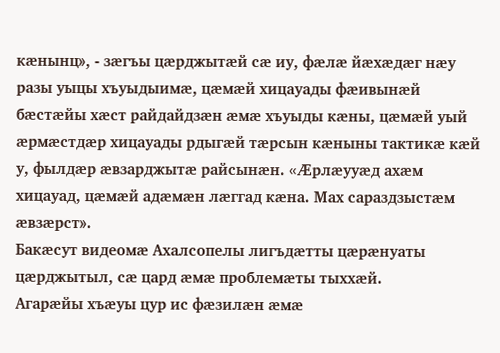кæнынц», - зæгъы цæрджытæй сæ иу, фæлæ йæхæдæг нæу разы уыцы хъуыдыимæ, цæмæй хицауады фæивынæй бæстæйы хæст райдайдзæн æмæ хъуыды кæны, цæмæй уый æрмæстдæр хицауады рдыгæй тæрсын кæныны тактикæ кæй у, фылдæр æвзарджытæ райсынæн. «Æрлæууæд ахæм хицауад, цæмæй адæмæн лæггад кæна. Мах сараздзыстæм æвзæрст».
Бакæсут видеомæ Ахалсопелы лигъдæтты цæрæнуаты цæрджытыл, сæ цард æмæ проблемæты тыххæй.
Агарæйы хъæуы цур ис фæзилæн æмæ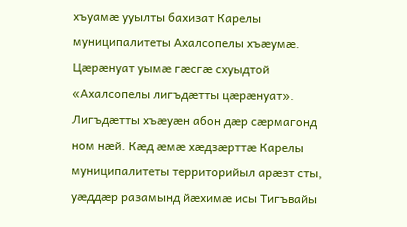хъуамæ ууылты бахизат Карелы муниципалитеты Ахалсопелы хъæумæ. Цæрæнуат уымæ гæсгæ схуыдтой «Ахалсопелы лигъдæтты цæрæнуат».
Лигъдæтты хъæуæн абон дæр сæрмагонд ном нæй. Кæд æмæ хæдзæрттæ Карелы муниципалитеты территорийыл арæзт сты, уæддæр разамынд йæхимæ исы Тигъвайы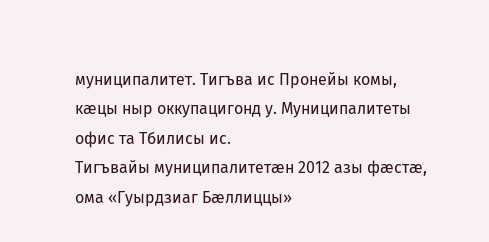муниципалитет. Тигъва ис Пронейы комы, кæцы ныр оккупацигонд у. Муниципалитеты офис та Тбилисы ис.
Тигъвайы муниципалитетæн 2012 азы фæстæ, ома «Гуырдзиаг Бæллиццы»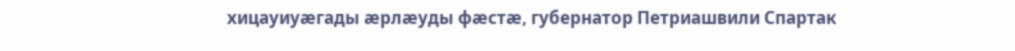хицауиуæгады æрлæуды фæстæ, губернатор Петриашвили Спартак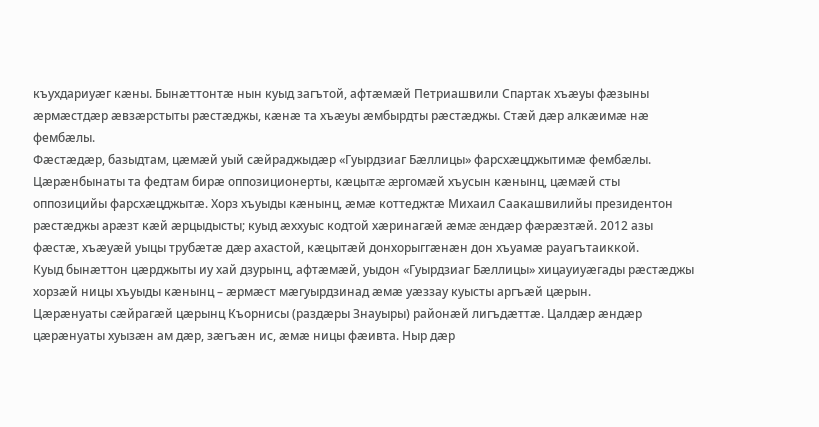къухдариуæг кæны. Бынæттонтæ нын куыд загътой, афтæмæй Петриашвили Спартак хъæуы фæзыны æрмæстдæр æвзæрстыты рæстæджы, кæнæ та хъæуы æмбырдты рæстæджы. Стæй дæр алкæимæ нæ фембæлы.
Фæстæдæр, базыдтам, цæмæй уый сæйраджыдæр «Гуырдзиаг Бæллицы» фарсхæцджытимæ фембæлы. Цæрæнбынаты та федтам бирæ оппозиционерты, кæцытæ æргомæй хъусын кæнынц, цæмæй сты оппозицийы фарсхæцджытæ. Хорз хъуыды кæнынц, æмæ коттеджтæ Михаил Саакашвилийы президентон рæстæджы арæзт кæй æрцыдысты; куыд æххуыс кодтой хæринагæй æмæ æндæр фæрæзтæй. 2012 азы фæстæ, хъæуæй уыцы трубæтæ дæр ахастой, кæцытæй донхорыггæнæн дон хъуамæ рауагътаиккой.
Куыд бынæттон цæрджыты иу хай дзурынц, афтæмæй, уыдон «Гуырдзиаг Бæллицы» хицауиуæгады рæстæджы хорзæй ницы хъуыды кæнынц – æрмæст мæгуырдзинад æмæ уæззау куысты аргъæй цæрын.
Цæрæнуаты сæйрагæй цæрынц Къорнисы (раздæры Знауыры) районæй лигъдæттæ. Цалдæр æндæр цæрæнуаты хуызæн ам дæр, зæгъæн ис, æмæ ницы фæивта. Ныр дæр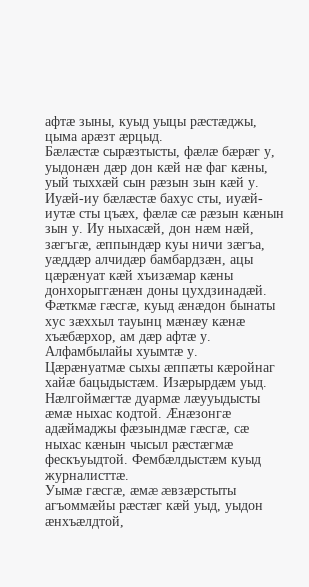афтæ зыны, куыд уыцы рæстæджы, цыма арæзт æрцыд.
Бæлæстæ сырæзтысты, фæлæ бæрæг у, уыдонæн дæр дон кæй нæ фаг кæны, уый тыххæй сын рæзын зын кæй у. Иуæй-иу бæлæстæ бахус сты, иуæй-иутæ сты цъæх, фæлæ сæ рæзын кæнын зын у. Иу ныхасæй, дон нæм нæй, зæгъгæ, æппындæр куы ничи зæгъа, уæддæр алчидæр бамбардзæн, ацы цæрæнуат кæй хъизæмар кæны донхорыггæнæн доны цухдзинадæй.
Фæткмæ гæсгæ, куыд æнæдон бынаты хус зæххыл тауынц мæнæу кæнæ хъæбæрхор, ам дæр афтæ у. Алфамбылайы хуымтæ у.
Цæрæнуатмæ сыхы æппæты кæройнаг хайæ бацыдыстæм. Изæрырдæм уыд. Нæлгоймæгтæ дуармæ лæууыдысты æмæ ныхас кодтой. Æнæзонгæ адæймаджы фæзындмæ гæсгæ, сæ ныхас кæнын чысыл рæстæгмæ фескъуыдтой. Фембæлдыстæм куыд журналисттæ.
Уымæ гæсгæ, æмæ æвзæрстыты агъоммæйы рæстæг кæй уыд, уыдон æнхъæлдтой,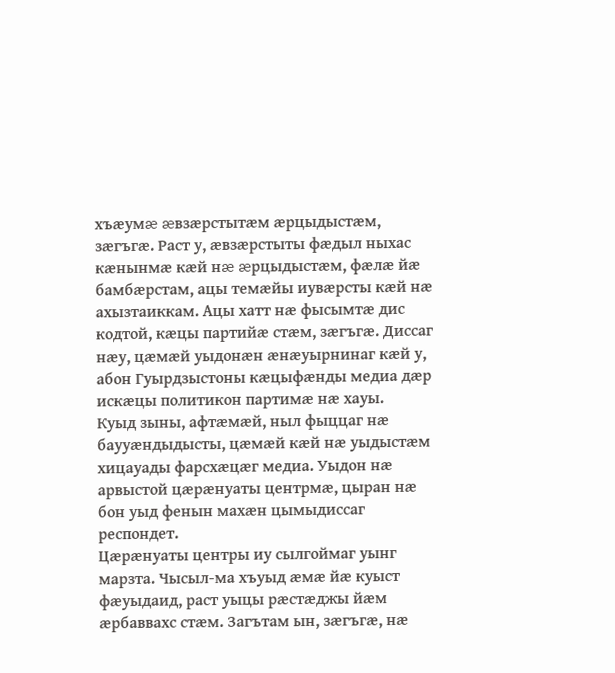хъæумæ æвзæрстытæм æрцыдыстæм, зæгъгæ. Раст у, æвзæрстыты фæдыл ныхас кæнынмæ кæй нæ æрцыдыстæм, фæлæ йæ бамбæрстам, ацы темæйы иувæрсты кæй нæ ахызтаиккам. Ацы хатт нæ фысымтæ дис кодтой, кæцы партийæ стæм, зæгъгæ. Диссаг нæу, цæмæй уыдонæн æнæуырнинаг кæй у, абон Гуырдзыстоны кæцыфæнды медиа дæр искæцы политикон партимæ нæ хауы.
Куыд зыны, афтæмæй, ныл фыццаг нæ баууæндыдысты, цæмæй кæй нæ уыдыстæм хицауады фарсхæцæг медиа. Уыдон нæ арвыстой цæрæнуаты центрмæ, цыран нæ бон уыд фенын махæн цымыдиссаг респондет.
Цæрæнуаты центры иу сылгоймаг уынг марзта. Чысыл-ма хъуыд æмæ йæ куыст фæуыдаид, раст уыцы рæстæджы йæм æрбаввахс стæм. Загътам ын, зæгъгæ, нæ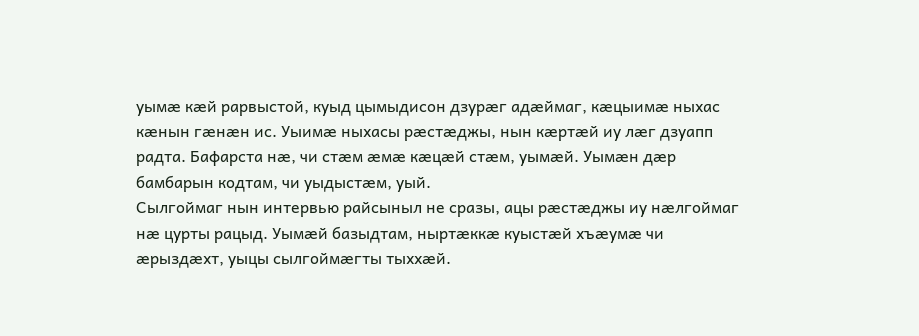уымæ кæй рарвыстой, куыд цымыдисон дзурæг адæймаг, кæцыимæ ныхас кæнын гæнæн ис. Уыимæ ныхасы рæстæджы, нын кæртæй иу лæг дзуапп радта. Бафарста нæ, чи стæм æмæ кæцæй стæм, уымæй. Уымæн дæр бамбарын кодтам, чи уыдыстæм, уый.
Сылгоймаг нын интервью райсыныл не сразы, ацы рæстæджы иу нæлгоймаг нæ цурты рацыд. Уымæй базыдтам, ныртæккæ куыстæй хъæумæ чи æрыздæхт, уыцы сылгоймæгты тыххæй.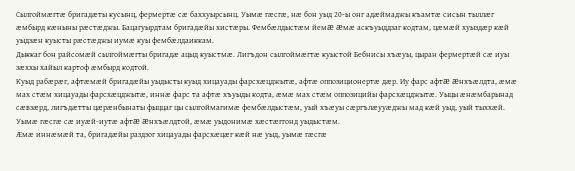Сылгоймæгтæ бригадæты кусынц, фермертæ сæ баххуырсынц. Уымæ гæсгæ, нæ бон уыд 20-ы онг адæймаджы къамтæ сисын тыллæг æмбырд кæныны рæстæджы. Бацагуырдтам бригадæйы хистæры. Фембæлдыстæм йемæ æмæ аскъуыддзаг кодтам, цæмæй хуыздæр кæй уыдзæн куысты рæстæджы иумæ куы фембæлдаиккам.
Дыккаг бон райсомæй сылгоймæгты бригадæ ацыд куыстмæ. Лигъдон сылгоймæгтæ куыстой Бебнисы хъæуы, цыран фермертæй сæ иуы зæххы хайыл картоф æмбырд кодтой.
Куыд рабæрæг, афтæмæй бригадæйы уыдысты куыд хицауады фарсхæцджытæ, афтæ оппозиционертæ дæр. Иу фарс афтæ æнхъæлдта, æмæ мах стæм хицауады фарсхæцджытæ, иннæ фарс та афтæ хъуыды кодта, æмæ мах стæм оппозицийы фарсхæцджытæ. Уыцы æнæмбарынад сæвзæрд, лигъдæтты цæрæнбынаты фыццаг цы сылгоймагимæ фембæлдыстæм, уый хъæуы сæргълæууæджы мад кæй уыд, уый тыххæй. Уымæ гæсгæ сæ иуæй-иутæ афтæ æнхъæлдтой, æмæ уыдонимæ хæстæггонд уыдыстæм.
Æмæ иннæмæй та, бригадæйы раздзог хицауады фарсхæцæг кæй нæ уыд, уымæ гæсгæ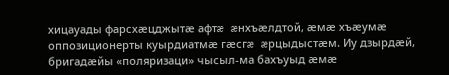хицауады фарсхæцджытæ афтæ æнхъæлдтой, æмæ хъæумæ оппозиционерты куырдиатмæ гæсгæ æрцыдыстæм. Иу дзырдæй, бригадæйы «поляризаци» чысыл-ма бахъуыд æмæ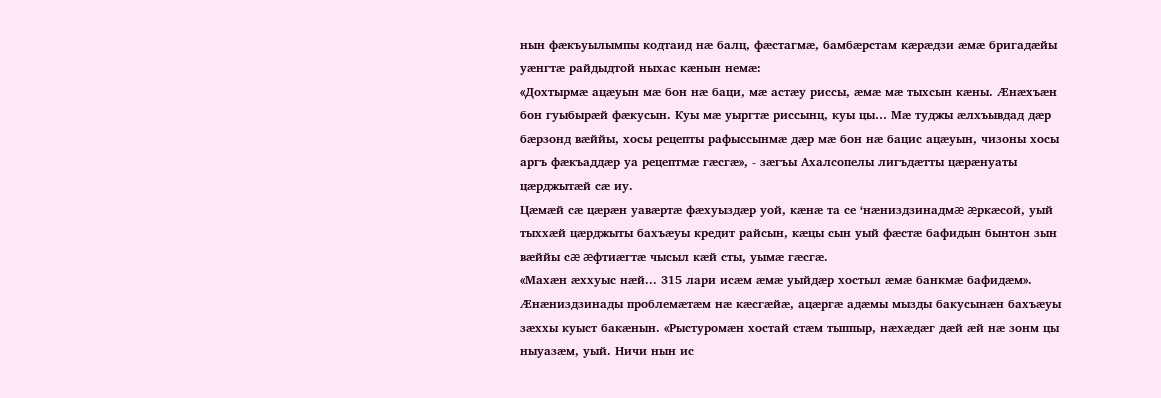нын фæкъуылымпы кодтаид нæ балц, фæстагмæ, бамбæрстам кæрæдзи æмæ бригадæйы уæнгтæ райдыдтой ныхас кæнын немæ:
«Дохтырмæ ацæуын мæ бон нæ баци, мæ астæу риссы, æмæ мæ тыхсын кæны. Æнæхъæн бон гуыбырæй фæкусын. Куы мæ уыргтæ риссынц, куы цы… Мæ туджы æлхъывдад дæр бæрзонд вæййы, хосы рецепты рафыссынмæ дæр мæ бон нæ бацис ацæуын, чизоны хосы аргъ фæкъаддæр уа рецептмæ гæсгæ», - зæгъы Ахалсопелы лигъдæтты цæрæнуаты цæрджытæй сæ иу.
Цæмæй сæ цæрæн уавæртæ фæхуыздæр уой, кæнæ та се ‘нæниздзинадмæ æркæсой, уый тыххæй цæрджыты бахъæуы кредит райсын, кæцы сын уый фæстæ бафидын бынтон зын вæййы сæ æфтиæгтæ чысыл кæй сты, уымæ гæсгæ.
«Махæн æххуыс нæй... 315 лари исæм æмæ уыйдæр хостыл æмæ банкмæ бафидæм». Æнæниздзинады проблемæтæм нæ кæсгæйæ, ацæргæ адæмы мызды бакусынæн бахъæуы зæххы куыст бакæнын. «Рыстуромæн хостай стæм тыппыр, нæхæдæг дæй æй нæ зонм цы ныуазæм, уый. Ничи нын ис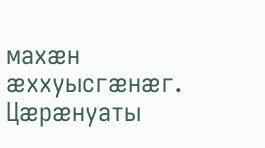махæн æххуысгæнæг.
Цæрæнуаты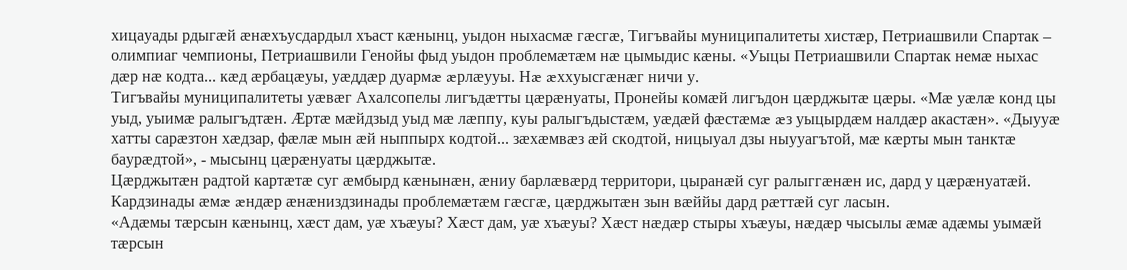хицауады рдыгæй æнæхъусдардыл хъаст кæнынц, уыдон ныхасмæ гæсгæ, Тигъвайы муниципалитеты хистæр, Петриашвили Спартак – олимпиаг чемпионы, Петриашвили Генойы фыд уыдон проблемæтæм нæ цымыдис кæны. «Уыцы Петриашвили Спартак немæ ныхас дæр нæ кодта... кæд æрбацæуы, уæддæр дуармæ æрлæууы. Нæ æххуысгæнæг ничи у.
Тигъвайы муниципалитеты уæвæг Ахалсопелы лигъдæтты цæрæнуаты, Пронейы комæй лигъдон цæрджытæ цæры. «Мæ уæлæ конд цы уыд, уыимæ ралыгъдтæн. Æртæ мæйдзыд уыд мæ лæппу, куы ралыгъдыстæм, уæдæй фæстæмæ æз уыцырдæм налдæр акастæн». «Дыууæ хатты сарæзтон хæдзар, фæлæ мын æй ныппырх кодтой... зæхæмвæз æй скодтой, ницыуал дзы ныууагътой, мæ кæрты мын танктæ баурæдтой», - мысынц цæрæнуаты цæрджытæ.
Цæрджытæн радтой картæтæ суг æмбырд кæнынæн, æниу барлæвæрд территори, цыранæй суг ралыггæнæн ис, дард у цæрæнуатæй. Кардзинады æмæ æндæр æнæниздзинады проблемæтæм гæсгæ, цæрджытæн зын вæййы дард рæттæй суг ласын.
«Адæмы тæрсын кæнынц, хæст дам, уæ хъæуы? Хæст дам, уæ хъæуы? Хæст нæдæр стыры хъæуы, нæдæр чысылы æмæ адæмы уымæй тæрсын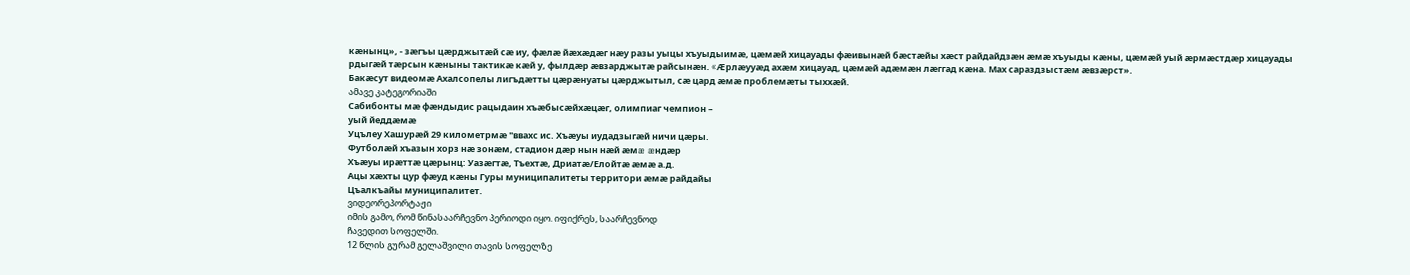кæнынц», - зæгъы цæрджытæй сæ иу, фæлæ йæхæдæг нæу разы уыцы хъуыдыимæ, цæмæй хицауады фæивынæй бæстæйы хæст райдайдзæн æмæ хъуыды кæны, цæмæй уый æрмæстдæр хицауады рдыгæй тæрсын кæныны тактикæ кæй у, фылдæр æвзарджытæ райсынæн. «Æрлæууæд ахæм хицауад, цæмæй адæмæн лæггад кæна. Мах сараздзыстæм æвзæрст».
Бакæсут видеомæ Ахалсопелы лигъдæтты цæрæнуаты цæрджытыл, сæ цард æмæ проблемæты тыххæй.
ამავე კატეგორიაში
Сабибонты мæ фæндыдис рацыдаин хъæбысæйхæцæг, олимпиаг чемпион –
уый йеддæмæ
Уцълеу Хашурæй 29 километрмæ "ввахс ис. Хъæуы иудадзыгæй ничи цæры.
Футболæй хъазын хорз нæ зонæм, стадион дæр нын нæй æмæ æндæр
Хъӕуы ирӕттӕ цӕрынц: Уазӕгтӕ, Тъехтӕ, Дриатӕ/Елойтӕ ӕмӕ а.д.
Ацы хæхты цур фæуд кæны Гуры муниципалитеты территори æмæ райдайы
Цъалкъайы муниципалитет.
ვიდეორეპორტაჟი
იმის გამო, რომ წინასაარჩევნო პერიოდი იყო. იფიქრეს, საარჩევნოდ
ჩავედით სოფელში.
12 წლის გურამ გელაშვილი თავის სოფელზე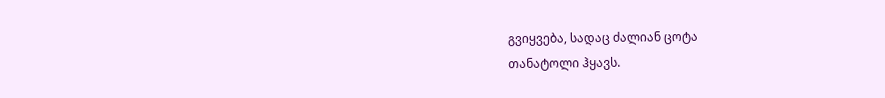გვიყვება, სადაც ძალიან ცოტა
თანატოლი ჰყავს.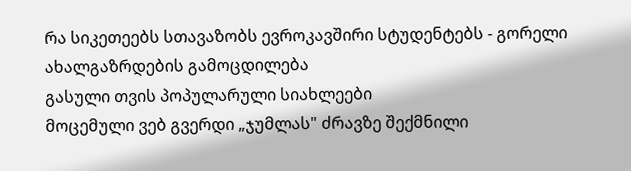რა სიკეთეებს სთავაზობს ევროკავშირი სტუდენტებს - გორელი
ახალგაზრდების გამოცდილება
გასული თვის პოპულარული სიახლეები
მოცემული ვებ გვერდი „ჯუმლას" ძრავზე შექმნილი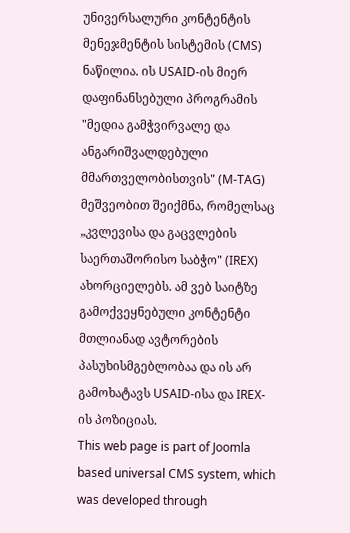უნივერსალური კონტენტის მენეჯმენტის სისტემის (CMS) ნაწილია. ის USAID-ის მიერ დაფინანსებული პროგრამის "მედია გამჭვირვალე და ანგარიშვალდებული მმართველობისთვის" (M-TAG) მეშვეობით შეიქმნა, რომელსაც „კვლევისა და გაცვლების საერთაშორისო საბჭო" (IREX) ახორციელებს. ამ ვებ საიტზე გამოქვეყნებული კონტენტი მთლიანად ავტორების პასუხისმგებლობაა და ის არ გამოხატავს USAID-ისა და IREX-ის პოზიციას.
This web page is part of Joomla based universal CMS system, which was developed through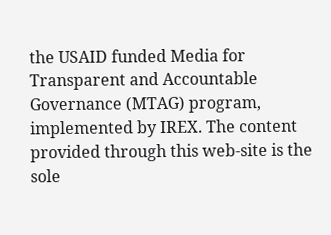the USAID funded Media for Transparent and Accountable Governance (MTAG) program, implemented by IREX. The content provided through this web-site is the sole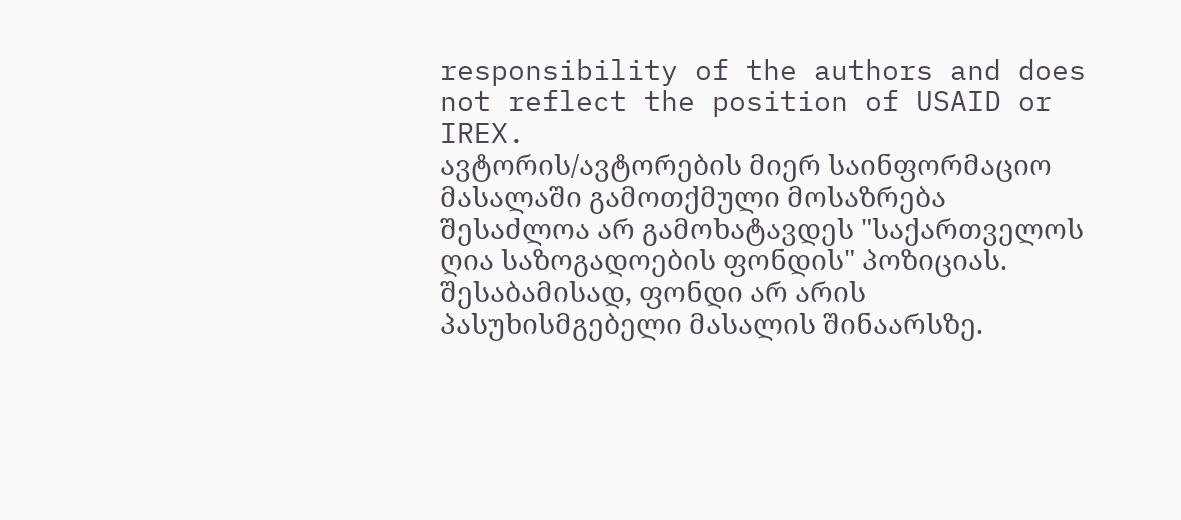responsibility of the authors and does not reflect the position of USAID or IREX.
ავტორის/ავტორების მიერ საინფორმაციო მასალაში გამოთქმული მოსაზრება შესაძლოა არ გამოხატავდეს "საქართველოს ღია საზოგადოების ფონდის" პოზიციას. შესაბამისად, ფონდი არ არის პასუხისმგებელი მასალის შინაარსზე.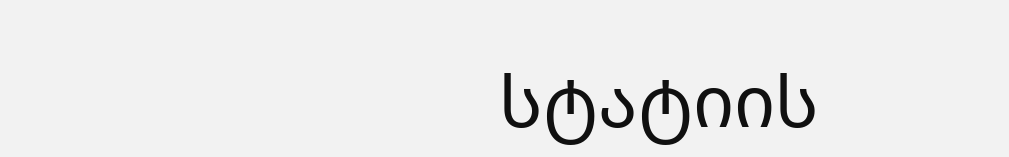სტატიის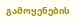გამოყენების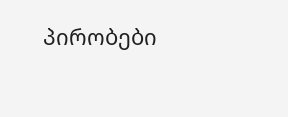პირობები